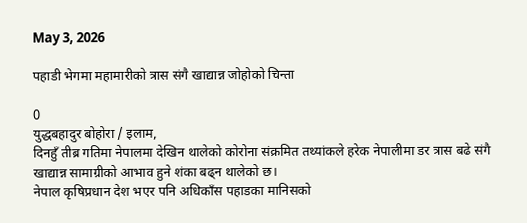May 3, 2026

पहाडी भेगमा महामारीको त्रास संगै खाद्यान्न जोहोको चिन्ता

0
युद्धबहादुर बोहोरा / इलाम,
दिनहुँ तीब्र गतिमा नेपालमा देखिन थालेको कोरोना संक्रमित तथ्यांकले हरेक नेपालीमा डर त्रास बढे संगै खाद्यान्न सामाग्रीको आभाव हुने शंका बढ्न थालेको छ।
नेपाल कृषिप्रधान देश भएर पनि अधिकाँस पहाडका मानिसको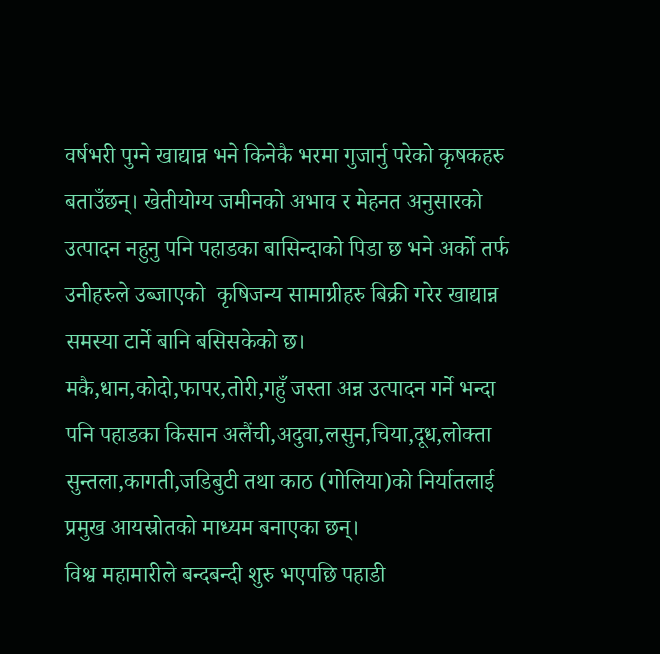वर्षभरी पुग्ने खाद्यान्न भने किनेकै भरमा गुजार्नु परेको कृषकहरु बताउँछन्। खेतीयोग्य जमीनको अभाव र मेहनत अनुसारको उत्पादन नहुनु पनि पहाडका बासिन्दाको पिडा छ भने अर्को तर्फ उनीहरुले उब्जाएको  कृषिजन्य सामाग्रीहरु बिक्री गरेर खाद्यान्न समस्या टार्ने बानि बसिसकेको छ।
मकै,धान,कोदो,फापर,तोरी,गहुँ जस्ता अन्न उत्पादन गर्ने भन्दा पनि पहाडका किसान अलैंची,अदुवा,लसुन,चिया,दूध,लोक्ता सुन्तला,कागती,जडिबुटी तथा काठ (गोलिया)को निर्यातलाई  प्रमुख आयस्रोतको माध्यम बनाएका छन्।
विश्व महामारीले बन्दबन्दी शुरु भएपछि पहाडी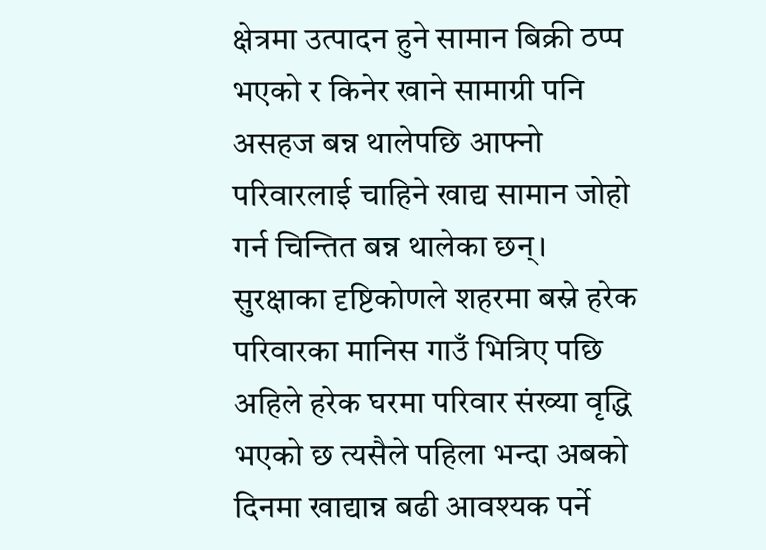क्षेत्रमा उत्पादन हुने सामान बिक्री ठप्प भएको र किनेर खाने सामाग्री पनि असहज बन्न थालेपछि आफ्नो परिवारलाई चाहिने खाद्य सामान जोहो गर्न चिन्तित बन्न थालेका छन्।
सुरक्षाका दृष्टिकोणले शहरमा बस्ने हरेक परिवारका मानिस गाउँ भित्रिए पछि अहिले हरेक घरमा परिवार संख्या वृद्धि भएको छ त्यसैले पहिला भन्दा अबको दिनमा खाद्यान्न बढी आवश्यक पर्ने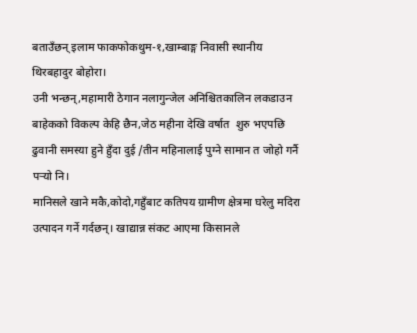बताउँछन् इलाम फाकफोकथुम-१,खाम्बाङ्ग निवासी स्थानीय  थिरबहादुर बोहोरा।
उनी भन्छन्,महामारी ठेगान नलागुन्जेल अनिश्चितकालिन लकडाउन बाहेकको विकल्प केहि छैन,जेठ महीना देखि वर्षात  शुरु भएपछि ढुवानी समस्या हुने हुँदा दुई /तीन महिनालाई पुग्ने सामान त जोहो गर्नै पर्‍यो नि।
मानिसले खाने मकै,कोदो,गहुँबाट कतिपय ग्रामीण क्षेत्रमा घरेलु मदिरा उत्पादन गर्ने गर्दछन्। खाद्यान्न संकट आएमा किसानले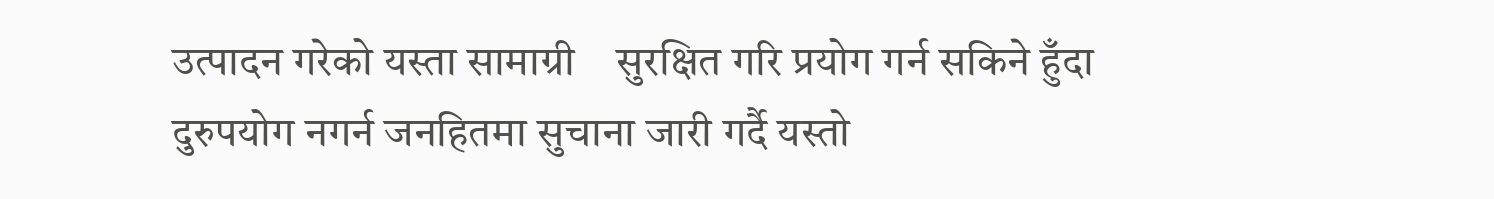उत्पादन गरेको यस्ता सामाग्री    सुरक्षित गरि प्रयोग गर्न सकिने हुँदा दुरुपयोग नगर्न जनहितमा सुचाना जारी गर्दै यस्तो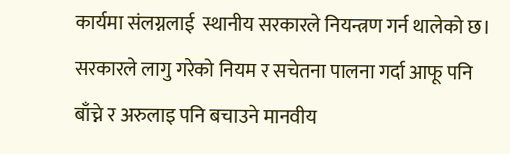कार्यमा संलग्नलाई  स्थानीय सरकारले नियन्त्रण गर्न थालेको छ।
सरकारले लागु गरेको नियम र सचेतना पालना गर्दा आफू पनि बाँच्ने र अरुलाइ पनि बचाउने मानवीय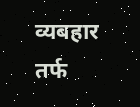व्यबहार तर्फ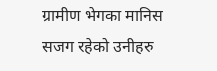ग्रामीण भेगका मानिस सजग रहेको उनीहरु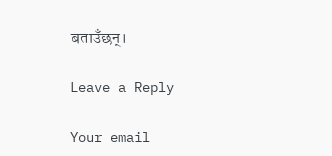बताउँछन्।

Leave a Reply

Your email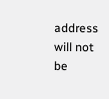address will not be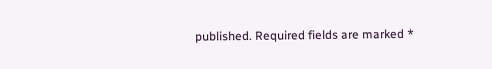published. Required fields are marked *